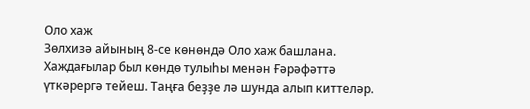Оло хаж
Зөлхизә айының 8-се көнөндә Оло хаж башлана. Хаждағылар был көндө тулыһы менән Ғәрәфәттә үткәрергә тейеш. Таңға беҙҙе лә шунда алып киттеләр.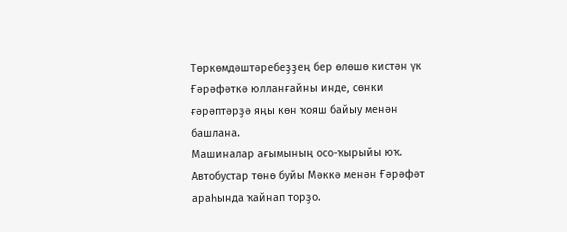Төркөмдәштәребеҙҙең бер өлөшө кистән үк Ғәрәфәткә юлланғайны инде, сөнки ғәрәптәрҙә яңы көн ҡояш байыу менән башлана.
Машиналар ағымының осо-ҡырыйы юҡ. Автобустар төнө буйы Мәккә менән Ғәрәфәт араһында ҡайнап торҙо.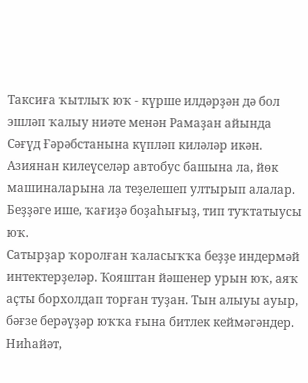Таксиға ҡытлыҡ юҡ - күрше илдәрҙән дә бол эшләп ҡалыу ниәте менән Рамаҙан айында Сәғүд Ғәрәбстанына күпләп киләләр икән. Азиянан килеүселәр автобус башына ла, йөк машиналарына ла теҙелешеп ултырып алалар. Беҙҙәге ише, ҡағиҙә боҙаһығыҙ, тип туҡтатыусы юҡ.
Сатырҙар ҡоролған ҡаласыҡҡа беҙҙе индермәй интектерҙеләр. Ҡояштан йәшенер урын юҡ, аяҡ аҫты борхолдап торған туҙан. Тын алыуы ауыр, бәғзе берәүҙәр юҡҡа ғына битлек кеймәгәндер.
Ниһайәт,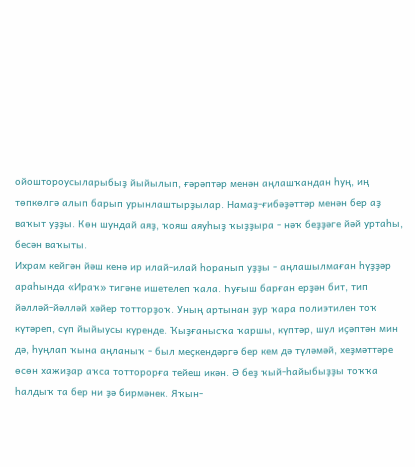ойоштороусыларыбыҙ йыйылып, ғәрәптәр менән аңлашҡандан һуң, иң төпкөлгә алып барып урынлаштырҙылар. Намаҙ-ғибәҙәттәр менән бер аҙ ваҡыт уҙҙы. Көн шундай аяҙ, ҡояш аяуһыҙ ҡыҙҙыра - нәҡ беҙҙәге йәй уртаһы, бесән ваҡыты.
Ихрам кейгән йәш кенә ир илай-илай һоранып уҙҙы - аңлашылмаған һүҙҙәр араһында «Ираҡ» тигәне ишетелеп ҡала. Һуғыш барған ерҙән бит, тип йәлләй-йәлләй хәйер тотторҙоҡ. Уның артынан ҙур ҡара полиэтилен тоҡ күтәреп, сүп йыйыусы күренде. Ҡыҙғанысҡа ҡаршы, күптәр, шул иҫәптән мин дә, һуңлап ҡына аңланыҡ - был меҫкендәргә бер кем дә түләмәй, хеҙмәттәре өсөн хажиҙар аҡса тотторорға тейеш икән. Ә беҙ ҡый-һайыбыҙҙы тоҡҡа һалдыҡ та бер ни ҙә бирмәнек. Яҡын-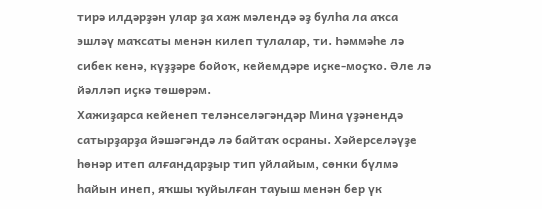тирә илдәрҙән улар ҙа хаж мәлендә әҙ булһа ла аҡса эшләү маҡсаты менән килеп тулалар, ти. Һәммәһе лә сибек кенә, күҙҙәре бойоҡ, кейемдәре иҫке-моҫҡо. Әле лә йәлләп иҫкә төшөрәм.
Хажиҙарса кейенеп теләнселәгәндәр Мина үҙәнендә сатырҙарҙа йәшәгәндә лә байтаҡ осраны. Хәйерселәүҙе һөнәр итеп алғандарҙыр тип уйлайым, сөнки бүлмә һайын инеп, яҡшы ҡуйылған тауыш менән бер үк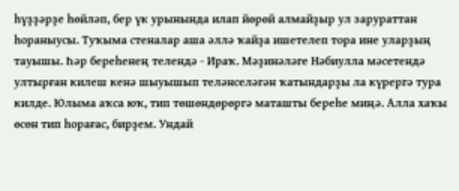һүҙҙәрҙе һөйләп, бер үк урынында илап йөрөй алмайҙыр ул зарураттан һораныусы. Туҡыма стеналар аша әллә ҡайҙа ишетелеп тора ине уларҙың тауышы. Һәр береһенең телендә - Ираҡ. Мәҙинәләге Нәбиулла мәсетендә ултырған килеш кенә шыуышып теләнселәгән ҡатындарҙы ла күрергә тура килде. Юлыма аҡса юҡ, тип төшөндөрөргә маташты береһе миңә. Алла хаҡы өсөн тип һорағас, бирҙем. Ундай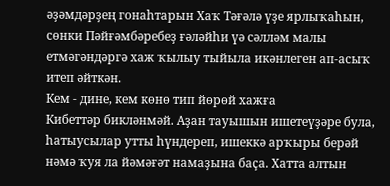әҙәмдәрҙең гонаһтарын Хаҡ Тәғәлә үҙе ярлыҡаһын, сөнки Пәйғәмбәребеҙ ғәләйһи үә сәлләм малы етмәгәндәргә хаж ҡылыу тыйыла икәнлеген ап-асыҡ итеп әйткән.
Кем - дине, кем көнө тип йөрөй хажға
Кибеттәр бикләнмәй. Аҙан тауышын ишетеүҙәре була, һатыусылар утты һүндереп, ишеккә арҡыры берәй нәмә ҡуя ла йәмәғәт намаҙына баҫа. Хатта алтын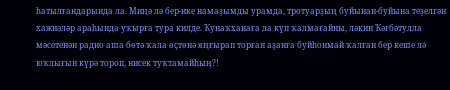һатылғандарында ла. Миңә лә бер-ике намаҙымды урамда, тротуарҙың буйынан-буйына теҙелгән хажиәләр араһында уҡырға тура килде. Ҡунаҡханаға ла күп ҡалмағайны, ләкин Ҡәғбәтулла мәсетенән радио аша бөтә ҡала өҫтөнә яңғырап торған аҙанға буйһонмай ҡалған бер кеше лә юҡлығын күрә тороп, нисек туҡтамайһың?!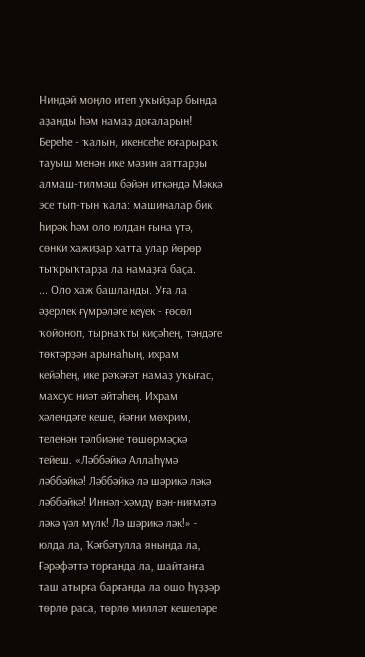Ниндәй моңло итеп уҡыйҙар бында аҙанды һәм намаҙ доғаларын! Береһе - ҡалын, икенсеһе юғарыраҡ тауыш менән ике мәзин аяттарҙы алмаш-тилмәш бәйән иткәндә Мәккә эсе тып-тын ҡала: машиналар бик һирәк һәм оло юлдан ғына үтә, сөнки хажиҙар хатта улар йөрөр тыҡрыҡтарҙа ла намаҙға баҫа.
... Оло хаж башланды. Уға ла әҙерлек ғүмрәләге кеүек - ғөсөл ҡойоноп, тырнаҡты киҫәһең, тәндәге төктәрҙән арынаһың, ихрам кейәһең, ике рәҡәғәт намаҙ уҡығас, махсус ниәт әйтәһең. Ихрам хәлендәге кеше, йәғни мөхрим, теленән тәлбиәне төшөрмәҫкә тейеш. «Ләббәйкә Аллаһүмә ләббәйкә! Ләббәйкә лә шәрикә ләкә ләббәйкә! Иннәл-хәмдү вән-ниғмәтә ләкә үәл мүлк! Лә шәрикә ләк!» - юлда ла, Ҡәғбәтулла янында ла, Ғәрәфәттә торғанда ла, шайтанға таш атырға барғанда ла ошо һүҙҙәр төрлө раса, төрлө милләт кешеләре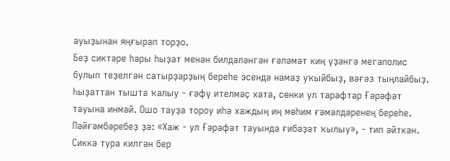ауыҙынан яңғырап торҙо.
Беҙ сиктәре һары һыҙат менән билдәләнгән ғәләмәт киң үҙәнгә мегаполис булып теҙелгән сатырҙарҙың береһе эсендә намаҙ уҡыйбыҙ, вәғәз тыңлайбыҙ. Һыҙаттан тышта ҡалыу - ғәфү ителмәҫ хата, сөнки ул тарафтар Ғәрәфәт тауына инмәй. Ошо тауҙа тороу иһә хаждың иң мөһим ғәмәлдәренең береһе. Пәйғәмбәребеҙ ҙә: «Хаж - ул Ғәрәфәт тауында ғибәҙәт ҡылыу», - тип әйткән. Сиккә тура килгән бер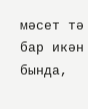мәсет тә бар икән бында,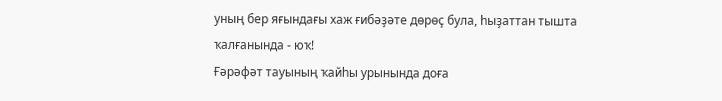уның бер яғындағы хаж ғибәҙәте дөрөҫ була, һыҙаттан тышта ҡалғанында - юҡ!
Ғәрәфәт тауының ҡайһы урынында доға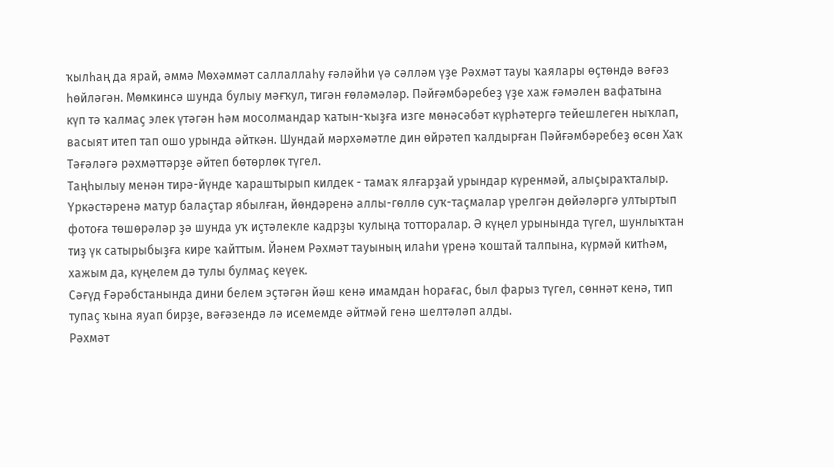ҡылһаң да ярай, әммә Мөхәммәт саллаллаһу ғәләйһи үә сәлләм үҙе Рәхмәт тауы ҡаялары өҫтөндә вәғәз һөйләгән. Мөмкинсә шунда булыу мәғҡул, тигән ғөләмәләр. Пәйғәмбәребеҙ үҙе хаж ғәмәлен вафатына күп тә ҡалмаҫ элек үтәгән һәм мосолмандар ҡатын-ҡыҙға изге мөнәсәбәт күрһәтергә тейешлеген ныҡлап, васыят итеп тап ошо урында әйткән. Шундай мәрхәмәтле дин өйрәтеп ҡалдырған Пәйғәмбәребеҙ өсөн Хаҡ Тәғәләгә рәхмәттәрҙе әйтеп бөтөрлөк түгел.
Таңһылыу менән тирә-йүнде ҡараштырып килдек - тамаҡ ялғарҙай урындар күренмәй, алыҫыраҡталыр. Үркәстәренә матур балаҫтар ябылған, йөндәренә аллы-гөллө суҡ-таҫмалар үрелгән дөйәләргә ултыртып фотоға төшөрәләр ҙә шунда уҡ иҫтәлекле кадрҙы ҡулыңа тотторалар. Ә күңел урынында түгел, шунлыҡтан тиҙ үк сатырыбыҙға кире ҡайттым. Йәнем Рәхмәт тауының илаһи үренә ҡоштай талпына, күрмәй китһәм, хажым да, күңелем дә тулы булмаҫ кеүек.
Сәғүд Ғәрәбстанында дини белем эҫтәгән йәш кенә имамдан һорағас, был фарыз түгел, сөннәт кенә, тип тупаҫ ҡына яуап бирҙе, вәғәзендә лә исемемде әйтмәй генә шелтәләп алды.
Рәхмәт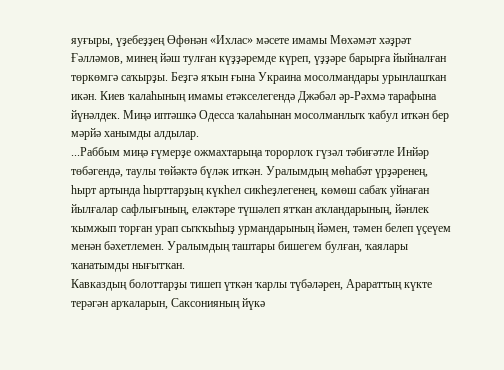яуғыры, үҙебеҙҙең Өфөнән «Ихлас» мәсете имамы Мөхәмәт хәҙрәт Ғәлләмов, минең йәш тулған күҙҙәремде күреп, үҙҙәре барырға йыйналған төркөмгә саҡырҙы. Беҙгә яҡын ғына Украина мосолмандары урынлашҡан икән. Киев ҡалаһының имамы етәкселегендә Джәбәл әр-Рәхмә тарафына йүнәлдек. Миңә иптәшкә Одесса ҡалаһынан мосолманлыҡ ҡабул иткән бер мәрйә ханымды алдылар.
...Раббым миңә ғүмерҙе ожмахтарыңа торорлоҡ гүзәл тәбиғәтле Инйәр төбәгендә, таулы төйәктә бүләк иткән. Уралымдың мөһабәт үрҙәренең, һырт артында һырттарҙың күкһел сикһеҙлегенең, көмөш сабаҡ уйнаған йылғалар сафлығының, еләктәре түшәлеп ятҡан аҡландарының, йәнлек ҡымжып торған урап сыҡҡыһыҙ урмандарының йәмен, тәмен белеп үҫеүем менән бәхетлемен. Уралымдың таштары бишегем булған, ҡаялары ҡанатымды нығытҡан.
Кавказдың болоттарҙы тишеп үткән ҡарлы түбәләрен, Арараттың күкте терәгән арҡаларын, Саксонияның йүкә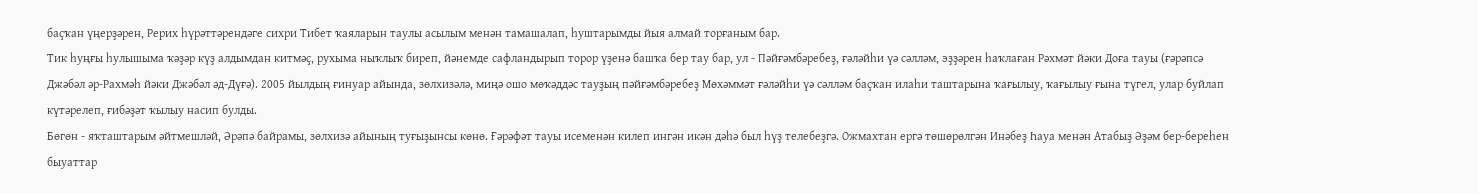баҫҡан үңерҙәрен, Рерих һүрәттәрендәге сихри Тибет ҡаяларын таулы асылым менән тамашалап, һуштарымды йыя алмай торғаным бар.
Тик һуңғы һулышыма ҡәҙәр күҙ алдымдан китмәҫ, рухыма ныҡлыҡ биреп, йәнемде сафландырып торор үҙенә башҡа бер тау бар, ул - Пәйғәмбәребеҙ, ғәләйһи үә сәлләм, эҙҙәрен һаҡлаған Рәхмәт йәки Доға тауы (ғәрәпсә Джәбәл әр-Рахмәһ йәки Джәбәл әд-Дүғә). 2005 йылдың ғинуар айында, зөлхизәлә, миңә ошо мөҡәддәс тауҙың пәйғәмбәребеҙ Мөхәммәт ғәләйһи үә сәлләм баҫҡан илаһи таштарына ҡағылыу, ҡағылыу ғына түгел, улар буйлап күтәрелеп, ғибәҙәт ҡылыу насип булды.
Бөгөн - яҡташтарым әйтмешләй, Әрәпә байрамы, зөлхизә айының туғыҙынсы көнө. Ғәрәфәт тауы исеменән килеп ингән икән дәһә был һүҙ телебеҙгә. Ожмахтан ергә төшөрөлгән Инәбеҙ Һауа менән Атабыҙ Әҙәм бер-береһен быуаттар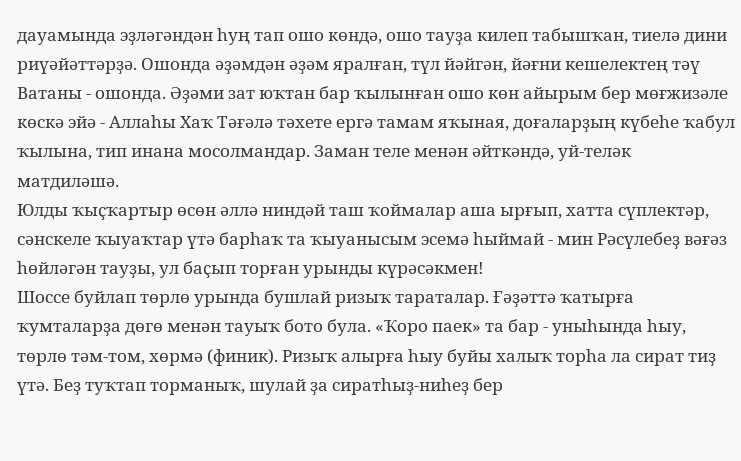дауамында эҙләгәндән һуң тап ошо көндә, ошо тауҙа килеп табышҡан, тиелә дини риүәйәттәрҙә. Ошонда әҙәмдән әҙәм яралған, түл йәйгән, йәғни кешелектең тәү Ватаны - ошонда. Әҙәми зат юҡтан бар ҡылынған ошо көн айырым бер мөғжизәле көскә эйә - Аллаһы Хаҡ Тәғәлә тәхете ергә тамам яҡыная, доғаларҙың күбеһе ҡабул ҡылына, тип инана мосолмандар. Заман теле менән әйткәндә, уй-теләк матдиләшә.
Юлды ҡыҫҡартыр өсөн әллә ниндәй таш ҡоймалар аша ырғып, хатта сүплектәр, сәнскеле ҡыуаҡтар үтә барһаҡ та ҡыуанысым эсемә һыймай - мин Рәсүлебеҙ вәғәз һөйләгән тауҙы, ул баҫып торған урынды күрәсәкмен!
Шоссе буйлап төрлө урында бушлай ризыҡ тараталар. Ғәҙәттә ҡатырға ҡумталарҙа дөгө менән тауыҡ бото була. «Ҡоро паек» та бар - уныһында һыу, төрлө тәм-том, хөрмә (финик). Ризыҡ алырға һыу буйы халыҡ торһа ла сират тиҙ үтә. Беҙ туҡтап торманыҡ, шулай ҙа сиратһыҙ-ниһеҙ бер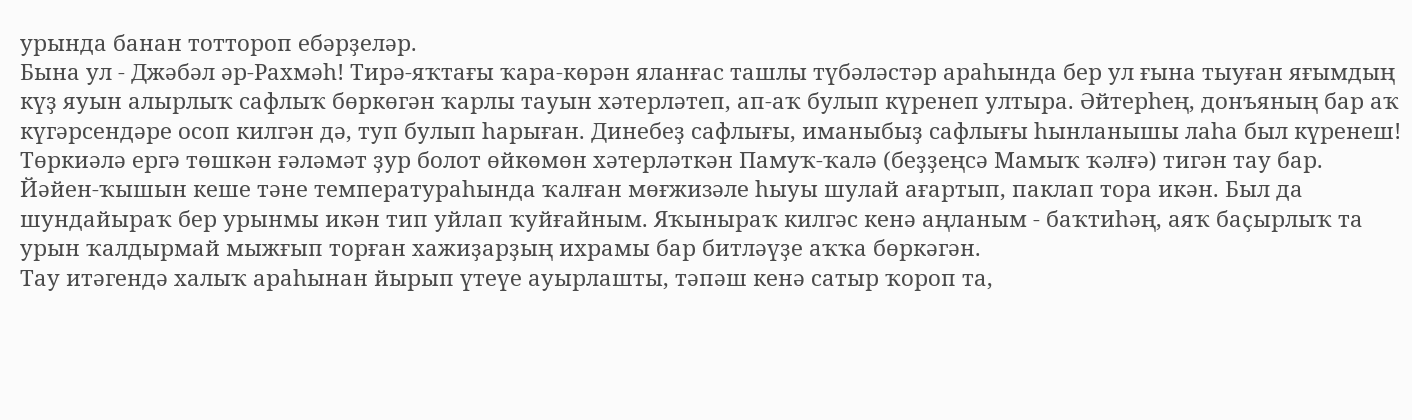урында банан тоттороп ебәрҙеләр.
Бына ул - Джәбәл әр-Рахмәһ! Тирә-яҡтағы ҡара-көрән яланғас ташлы түбәләстәр араһында бер ул ғына тыуған яғымдың күҙ яуын алырлыҡ сафлыҡ бөркөгән ҡарлы тауын хәтерләтеп, ап-аҡ булып күренеп ултыра. Әйтерһең, донъяның бар аҡ күгәрсендәре осоп килгән дә, туп булып һарыған. Динебеҙ сафлығы, иманыбыҙ сафлығы һынланышы лаһа был күренеш! Төркиәлә ергә төшкән ғәләмәт ҙур болот өйкөмөн хәтерләткән Памуҡ-ҡалә (беҙҙеңсә Мамыҡ ҡәлғә) тигән тау бар. Йәйен-ҡышын кеше тәне температураһында ҡалған мөғжизәле һыуы шулай ағартып, паклап тора икән. Был да шундайыраҡ бер урынмы икән тип уйлап ҡуйғайным. Яҡыныраҡ килгәс кенә аңланым - баҡтиһәң, аяҡ баҫырлыҡ та урын ҡалдырмай мыжғып торған хажиҙарҙың ихрамы бар битләүҙе аҡҡа бөркәгән.
Тау итәгендә халыҡ араһынан йырып үтеүе ауырлашты, тәпәш кенә сатыр ҡороп та,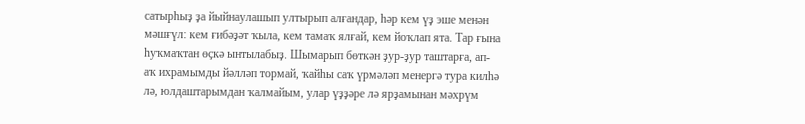сатырһыҙ ҙа йыйнаулашып ултырып алғандар, һәр кем үҙ эше менән мәшғүл: кем ғибәҙәт ҡыла, кем тамаҡ ялғай, кем йоҡлап ята. Тар ғына һуҡмаҡтан өҫкә ынтылабыҙ. Шымарып бөткән ҙур-ҙур таштарға, ап-аҡ ихрамымды йәлләп тормай, ҡайһы саҡ үрмәләп менергә тура килһә лә, юлдаштарымдан ҡалмайым, улар үҙҙәре лә ярҙамынан мәхрүм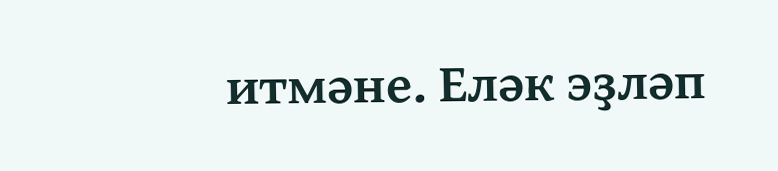итмәне. Еләк эҙләп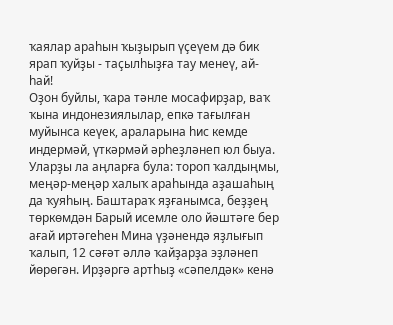ҡаялар араһын ҡыҙырып үҫеүем дә бик ярап ҡуйҙы - таҫылһыҙға тау менеү, ай-һай!
Оҙон буйлы, ҡара тәнле мосафирҙар, ваҡ ҡына индонезиялылар, епкә тағылған муйынса кеүек, араларына һис кемде индермәй, үткәрмәй әрһеҙләнеп юл быуа. Уларҙы ла аңларға була: тороп ҡалдыңмы, меңәр-меңәр халыҡ араһында аҙашаһың да ҡуяһың. Баштараҡ яҙғанымса, беҙҙең төркөмдән Барый исемле оло йәштәге бер ағай иртәгеһен Мина үҙәнендә яҙлығып ҡалып, 12 сәғәт әллә ҡайҙарҙа эҙләнеп йөрөгән. Ирҙәргә артһыҙ «сәпелдәк» кенә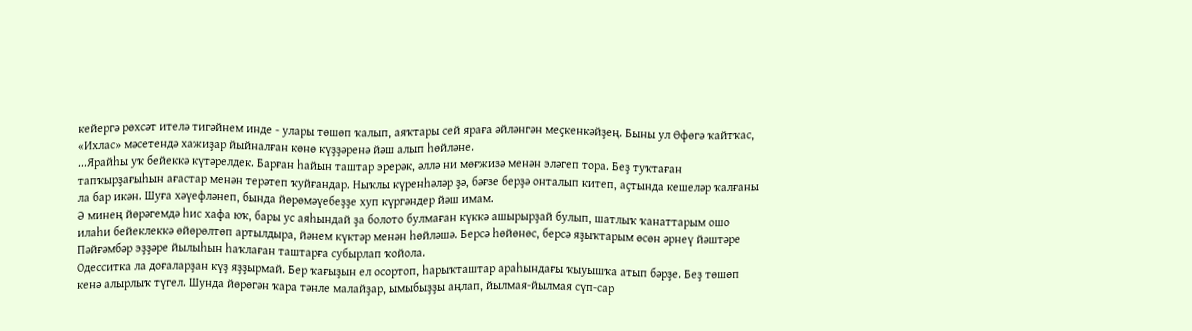кейергә рөхсәт ителә тигәйнем инде - улары төшөп ҡалып, аяҡтары сей яраға әйләнгән меҫкенкәйҙең. Быны ул Өфөгә ҡайтҡас, «Ихлас» мәсетендә хажиҙар йыйналған көнө күҙҙәренә йәш алып һөйләне.
...Ярайһы уҡ бейеккә күтәрелдек. Барған һайын таштар эрерәк, әллә ни мөғжизә менән эләгеп тора. Беҙ туҡтаған тапҡырҙағыһын ағастар менән терәтеп ҡуйғандар. Ныҡлы күренһәләр ҙә, бәғзе берҙә онталып китеп, аҫтында кешеләр ҡалғаны ла бар икән. Шуға хәүефләнеп, бында йөрөмәүебеҙҙе хуп күргәндер йәш имам.
Ә минең йөрәгемдә һис хафа юҡ, бары ус аяһындай ҙа болото булмаған күккә ашырырҙай булып, шатлыҡ ҡанаттарым ошо илаһи бейеклеккә өйөрөлтөп артылдыра, йәнем күктәр менән һөйләшә. Берсә һөйөнөс, берсә яҙыҡтарым өсөн әрнеү йәштәре Пәйғәмбәр эҙҙәре йылыһын һаҡлаған таштарға субырлап ҡойола.
Одесситка ла доғаларҙан күҙ яҙҙырмай. Бер ҡағыҙын ел осортоп, һарыҡташтар араһындағы ҡыуышҡа атып бәрҙе. Беҙ төшөп кенә алырлыҡ түгел. Шунда йөрөгән ҡара тәнле малайҙар, ымыбыҙҙы аңлап, йылмая-йылмая сүп-сар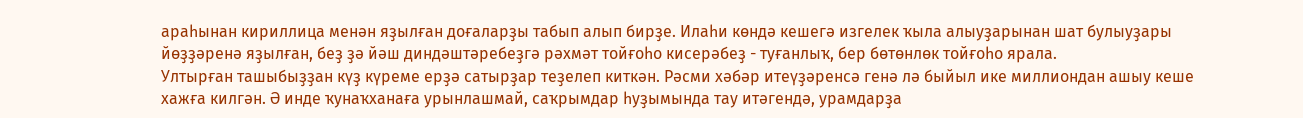араһынан кириллица менән яҙылған доғаларҙы табып алып бирҙе. Илаһи көндә кешегә изгелек ҡыла алыуҙарынан шат булыуҙары йөҙҙәренә яҙылған, беҙ ҙә йәш диндәштәребеҙгә рәхмәт тойғоһо кисерәбеҙ - туғанлыҡ, бер бөтөнлөк тойғоһо ярала.
Ултырған ташыбыҙҙан күҙ күреме ерҙә сатырҙар теҙелеп киткән. Рәсми хәбәр итеүҙәренсә генә лә быйыл ике миллиондан ашыу кеше хажға килгән. Ә инде ҡунаҡханаға урынлашмай, саҡрымдар һуҙымында тау итәгендә, урамдарҙа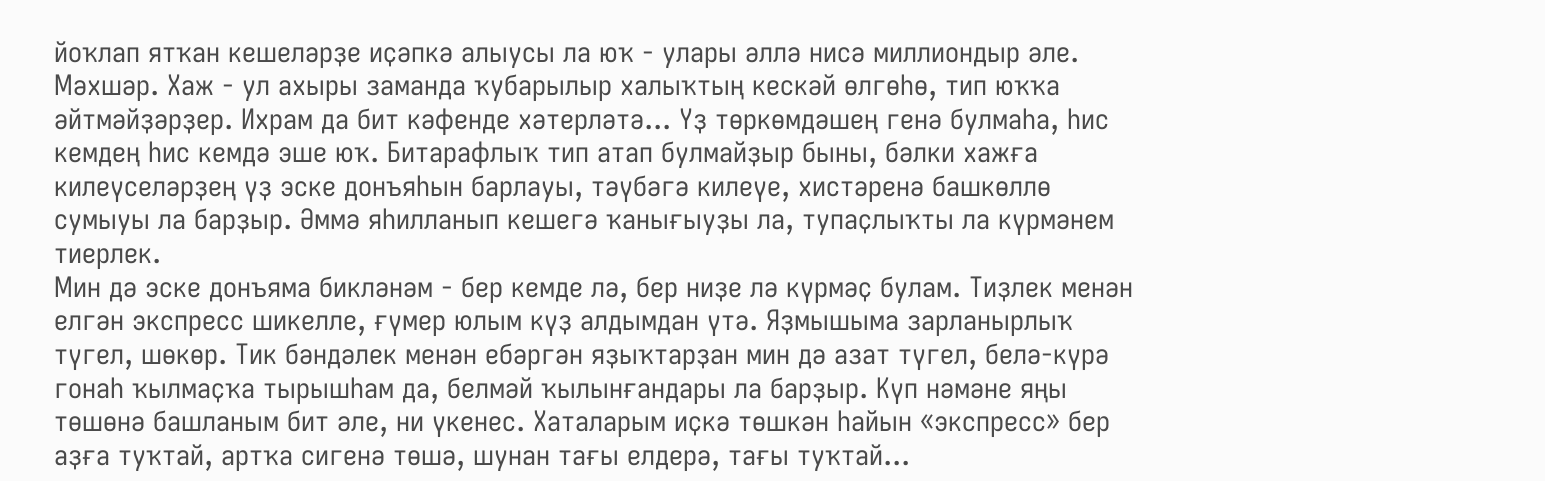йоҡлап ятҡан кешеләрҙе иҫәпкә алыусы ла юҡ - улары әллә нисә миллиондыр әле.
Мәхшәр. Хаж - ул ахыры заманда ҡубарылыр халыҡтың кескәй өлгөһө, тип юҡҡа әйтмәйҙәрҙер. Ихрам да бит кәфенде хәтерләтә... Үҙ төркөмдәшең генә булмаһа, һис кемдең һис кемдә эше юҡ. Битарафлыҡ тип атап булмайҙыр быны, бәлки хажға килеүселәрҙең үҙ эске донъяһын барлауы, тәүбәгә килеүе, хистәренә башкөллө сумыуы ла барҙыр. Әммә яһилланып кешегә ҡанығыуҙы ла, тупаҫлыҡты ла күрмәнем тиерлек.
Мин дә эске донъяма бикләнәм - бер кемде лә, бер ниҙе лә күрмәҫ булам. Тиҙлек менән елгән экспресс шикелле, ғүмер юлым күҙ алдымдан үтә. Яҙмышыма зарланырлыҡ түгел, шөкөр. Тик бәндәлек менән ебәргән яҙыҡтарҙан мин дә азат түгел, белә-күрә гонаһ ҡылмаҫҡа тырышһам да, белмәй ҡылынғандары ла барҙыр. Күп нәмәне яңы төшөнә башланым бит әле, ни үкенес. Хаталарым иҫкә төшкән һайын «экспресс» бер аҙға туҡтай, артҡа сигенә төшә, шунан тағы елдерә, тағы туҡтай...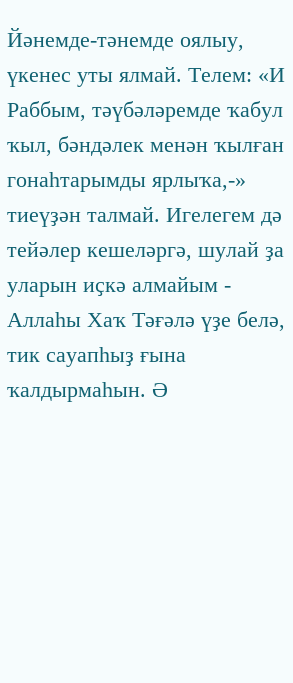Йәнемде-тәнемде оялыу, үкенес уты ялмай. Телем: «И Раббым, тәүбәләремде ҡабул ҡыл, бәндәлек менән ҡылған гонаһтарымды ярлыҡа,-» тиеүҙән талмай. Игелегем дә тейәлер кешеләргә, шулай ҙа уларын иҫкә алмайым - Аллаһы Хаҡ Тәғәлә үҙе белә, тик сауапһыҙ ғына ҡалдырмаһын. Ә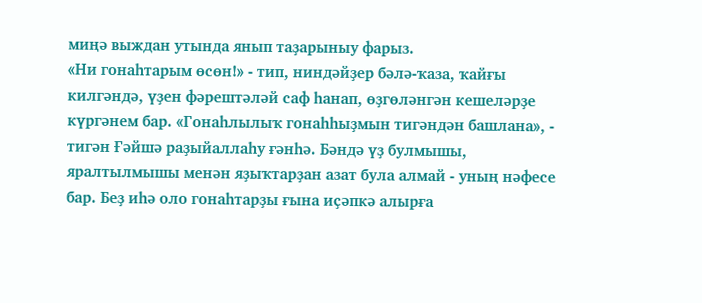миңә выждан утында янып таҙарыныу фарыз.
«Ни гонаһтарым өсөн!» - тип, ниндәйҙер бәлә-ҡаза, ҡайғы килгәндә, үҙен фәрештәләй саф һанап, өҙгөләнгән кешеләрҙе күргәнем бар. «Гонаһлылыҡ гонаһһыҙмын тигәндән башлана», - тигән Ғәйшә раҙыйаллаһу ғәнһә. Бәндә үҙ булмышы, яралтылмышы менән яҙыҡтарҙан азат була алмай - уның нәфесе бар. Беҙ иһә оло гонаһтарҙы ғына иҫәпкә алырға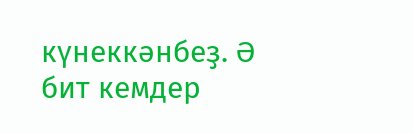күнеккәнбеҙ. Ә бит кемдер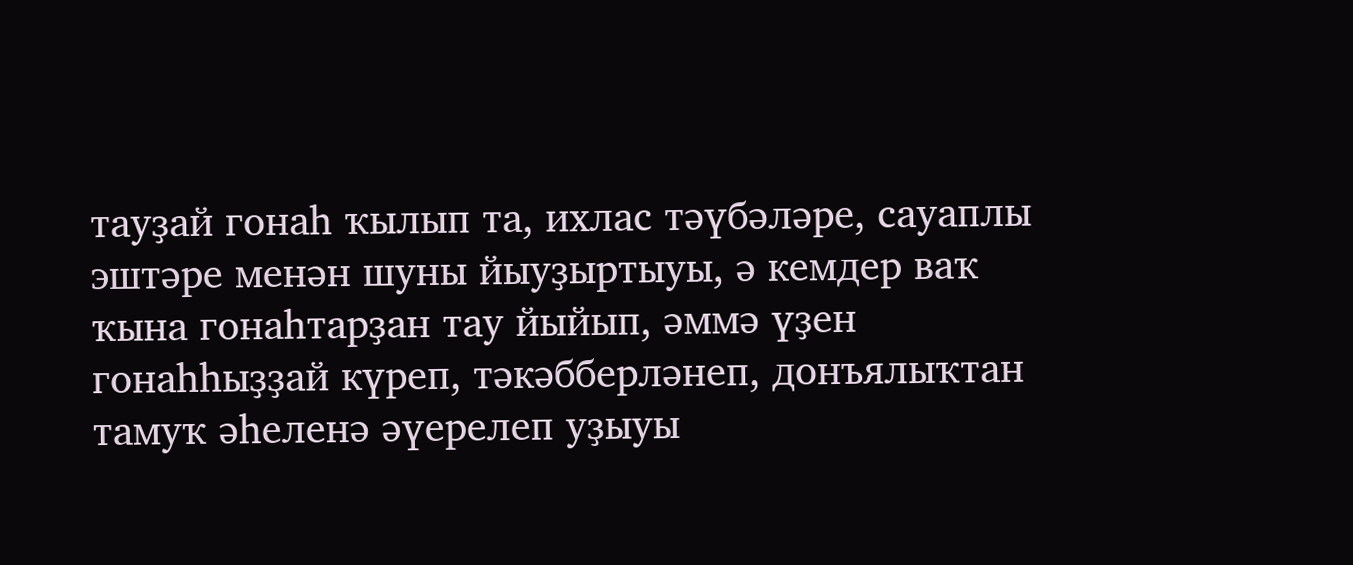тауҙай гонаһ ҡылып та, ихлас тәүбәләре, сауаплы эштәре менән шуны йыуҙыртыуы, ә кемдер ваҡ ҡына гонаһтарҙан тау йыйып, әммә үҙен гонаһһыҙҙай күреп, тәкәбберләнеп, донъялыҡтан тамуҡ әһеленә әүерелеп уҙыуы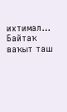ихтимал...
Байтаҡ ваҡыт таш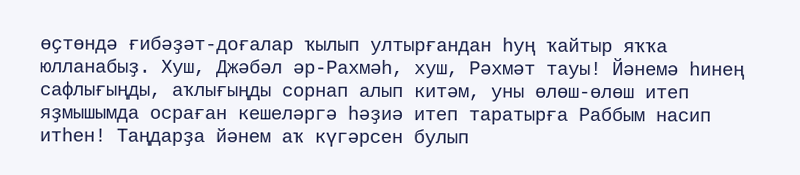өҫтөндә ғибәҙәт-доғалар ҡылып ултырғандан һуң ҡайтыр яҡҡа юлланабыҙ. Хуш, Джәбәл әр-Рахмәһ, хуш, Рәхмәт тауы! Йәнемә һинең сафлығыңды, аҡлығыңды сорнап алып китәм, уны өлөш-өлөш итеп яҙмышымда осраған кешеләргә һәҙиә итеп таратырға Раббым насип итһен! Таңдарҙа йәнем аҡ күгәрсен булып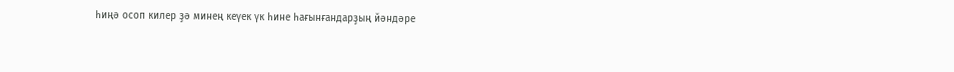һиңә осоп килер ҙә минең кеүек үк һине һағынғандарҙың йәндәре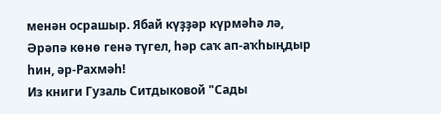менән осрашыр. Ябай күҙҙәр күрмәһә лә, Әрәпә көнө генә түгел, һәр саҡ ап-аҡһыңдыр һин, әр-Рахмәһ!
Из книги Гузаль Ситдыковой "Сады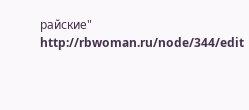райские"
http://rbwoman.ru/node/344/edit